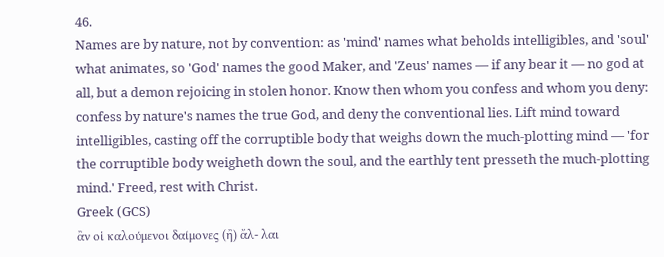46.
Names are by nature, not by convention: as 'mind' names what beholds intelligibles, and 'soul' what animates, so 'God' names the good Maker, and 'Zeus' names — if any bear it — no god at all, but a demon rejoicing in stolen honor. Know then whom you confess and whom you deny: confess by nature's names the true God, and deny the conventional lies. Lift mind toward intelligibles, casting off the corruptible body that weighs down the much-plotting mind — 'for the corruptible body weigheth down the soul, and the earthly tent presseth the much-plotting mind.' Freed, rest with Christ.
Greek (GCS)
ἂν οἱ καλούμενοι δαίμονες (ἢ) ἄλ- λαι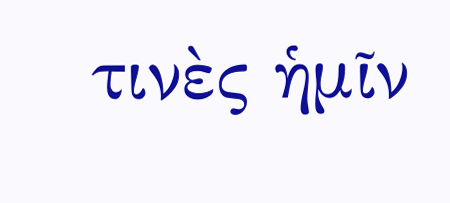τινὲς ἡμῖν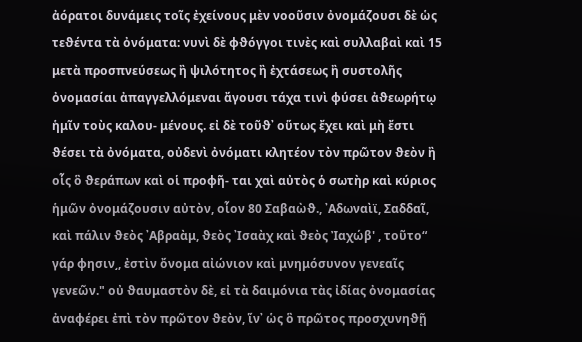ἀόρατοι δυνάμεις τοῖς ἐχείνους μὲν νοοῦσιν ὀνομάζουσι δὲ ὡς τεϑέντα τὰ ὀνόματα: νυνὶ δὲ φϑόγγοι τινὲς καὶ συλλαβαὶ καὶ 15 μετὰ προσπνεύσεως ἢ ψιλότητος ἢ ἐχτάσεως ἢ συστολῆς ὀνομασίαι ἀπαγγελλόμεναι ἄγουσι τάχα τινὶ φύσει ἀϑεωρήτῳ ἡμῖν τοὺς καλου- μένους. εἰ δὲ τοῦϑ᾽ οὕτως ἔχει καὶ μὴ ἔστι ϑέσει τὰ ὀνόματα, οὐδενὶ ὀνόματι κλητέον τὸν πρῶτον ϑεὸν ἢ οἷς ὃ ϑεράπων καὶ οἱ προφῆ- ται χαὶ αὐτὸς ὁ σωτὴρ καὶ κύριος ἡμῶν ὀνομάζουσιν αὐτὸν, οἷον 80 Σαβαὼϑ., ᾿Αδωναὶϊ, Σαδδαῖ, καὶ πάλιν ϑεὸς ᾿Αβραὰμ, ϑεὸς ᾿Ισαὰχ καὶ ϑεὸς Ἰαχώβ' , τοῦτο“ γάρ φησιν͵, ἐστὶν ὄνομα αἰώνιον καὶ μνημόσυνον γενεαῖς γενεῶν." οὐ ϑαυμαστὸν δὲ, εἰ τὰ δαιμόνια τὰς ἰδίας ὀνομασίας ἀναφέρει ἐπὶ τὸν πρῶτον ϑεὸν, ἵν᾿ ὡς ὃ πρῶτος προσχυνηϑῇ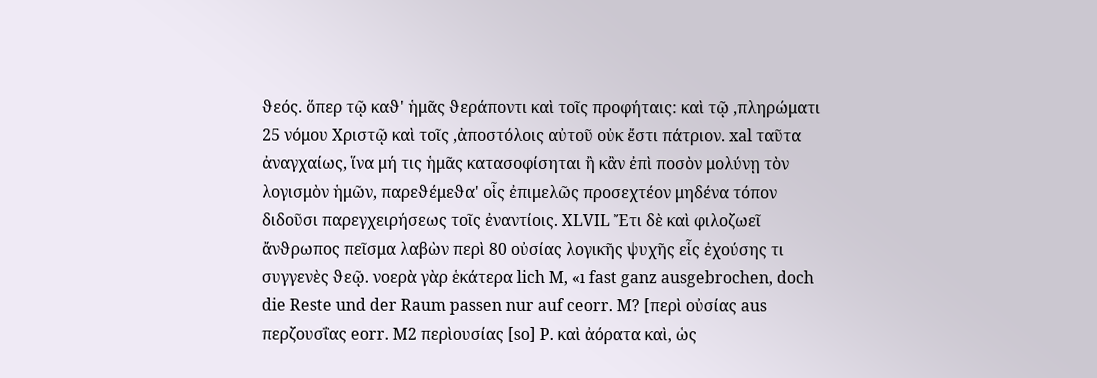ϑεός. ὅπερ τῷ καϑ' ἡμᾶς ϑεράποντι καὶ τοῖς προφήταις: καὶ τῷ ,πληρώματι 25 νόμου Χριστῷ καὶ τοῖς ,ἀποστόλοις αὐτοῦ οὐκ ἔστι πάτριον. xal ταῦτα ἀναγχαίως, ἵνα μή τις ἡμᾶς κατασοφίσηται ἢ κἂν ἐπὶ ποσὸν μολύνῃ τὸν λογισμὸν ἡμῶν, παρεϑέμεϑα' οἷς ἐπιμελῶς προσεχτέον μηδένα τόπον διδοῦσι παρεγχειρήσεως τοῖς ἐναντίοις. XLVIL Ἔτι δὲ καὶ φιλοζωεῖ ἄνϑρωπος πεῖσμα λαβὼν περὶ 80 οὐσίας λογικῆς ψυχῆς εἷς ἐχούσης τι συγγενὲς ϑεῷ. νοερὰ γὰρ ἑκάτερα lich M, «ı fast ganz ausgebrochen, doch die Reste und der Raum passen nur auf ceorr. M? [περὶ οὐσίας aus περζουσΐας eorr. Μ2 περὶουσίας [so] P. καὶ ἀόρατα καὶ, ὡς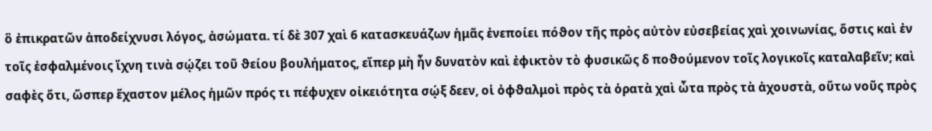ὃ ἐπικρατῶν ἀποδείχνυσι λόγος, ἀσώματα. τί δὲ 307 χαὶ 6 κατασκευάζων ἡμᾶς ἐνεποίει πόϑον τῆς πρὸς αὐτὸν εὐσεβείας χαὶ χοινωνίας, ὅστις καὶ ἐν τοῖς ἐσφαλμένοις ἴχνη τινὰ σῴζει τοῦ ϑείου βουλήματος, εἴπερ μὴ ἦν δυνατὸν καὶ ἐφικτὸν τὸ φυσικῶς δ ποϑούμενον τοῖς λογικοῖς καταλαβεῖν; καὶ σαφὲς ὅτι, ὥσπερ ἕχαστον μέλος ἡμῶν πρός τι πέφυχεν οἰκειότητα σῴξ δεεν, οἱ ὀφϑαλμοὶ πρὸς τὰ ὁρατὰ χαὶ ὦτα πρὸς τὰ ἀχουστὰ, οὕτω νοῦς πρὸς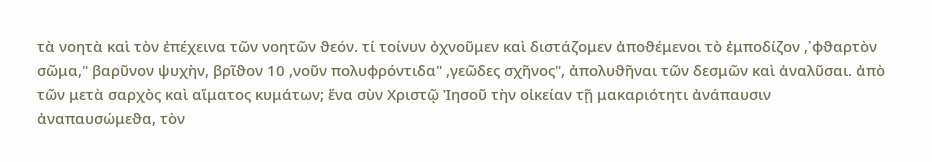τὰ νοητὰ καὶ τὸν ἐπέχεινα τῶν νοητῶν ϑεόν. τί τοίνυν ὀχνοῦμεν καὶ διστάζομεν ἀποϑέμενοι τὸ ἐμποδίζον ,᾿φϑαρτὸν σῶμα," βαρῦνον ψυχὴν, βρῖϑον 10 ,νοῦν πολυφρόντιδα" ,γεῶδες σχῆνος", ἀπολυϑῆναι τῶν δεσμῶν καὶ ἀναλῦσαι. ἀπὸ τῶν μετὰ σαρχὸς καὶ αἵματος κυμάτων; ἕνα σὺν Χριστῷ Ἰησοῦ τὴν οἰκείαν τῇ μακαριότητι ἀνάπαυσιν ἀναπαυσώμεϑα, τὸν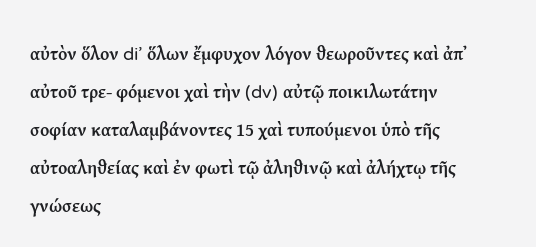αὐτὸν ὅλον di’ ὅλων ἔμφυχον λόγον ϑεωροῦντες καὶ ἀπ᾽ αὐτοῦ τρε- φόμενοι χαὶ τὴν (dv) αὐτῷ ποικιλωτάτην σοφίαν καταλαμβάνοντες 15 χαὶ τυπούμενοι ὑπὸ τῆς αὐτοαληϑείας καὶ ἐν φωτὶ τῷ ἀληϑινῷ καὶ ἀλήχτῳ τῆς γνώσεως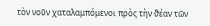τὸν νοῦν χαταλαμπόμενοι πρὸς τὴν ϑέαν τῶν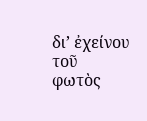δι’ ἐχείνου τοῦ φωτὸς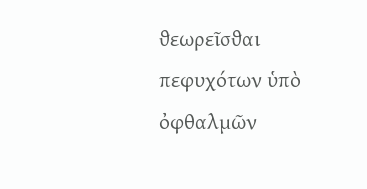ϑεωρεῖσϑαι πεφυχότων ὑπὸ ὀφθαλμῶν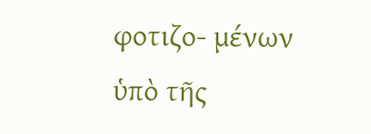φοτιζο- μένων ὑπὸ τῆς